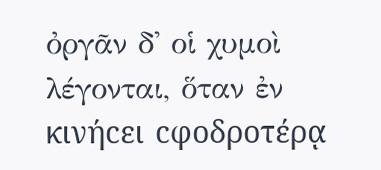ὀργᾶν δ᾿ οἱ χυμοὶ λέγονται, ὅταν ἐν κινήϲει ϲφοδροτέρᾳ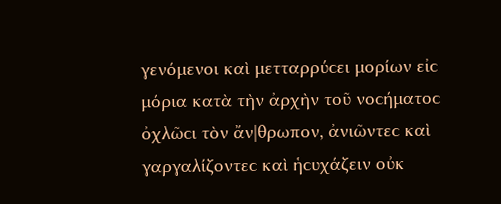γενόμενοι καὶ μετταρρύϲει μορίων εἰϲ μόρια κατὰ τὴν ἀρχὴν τοῦ νοϲήματοϲ ὀχλῶϲι τὸν ἄν|θρωπον, ἀνιῶντεϲ καὶ γαργαλίζοντεϲ καὶ ἡϲυχάζειν οὐκ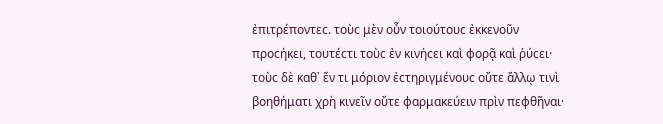ἐπιτρέποντεϲ. τοὺϲ μὲν οὖν τοιούτουϲ ἐκκενοῦν προϲήκει, τουτέϲτι τοὺϲ ἐν κινήϲει καὶ φορᾷ καὶ ῥύϲει· τοὺϲ δὲ καθ᾿ ἕν τι μόριον ἐϲτηριγμένουϲ οὔτε ἄλλῳ τινὶ βοηθήματι χρὴ κινεῖν οὔτε φαρμακεύειν πρὶν πεφθῆναι·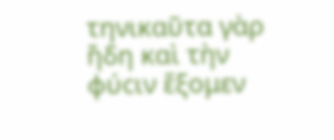τηνικαῦτα γὰρ ἤδη καὶ τὴν φύϲιν ἕξομεν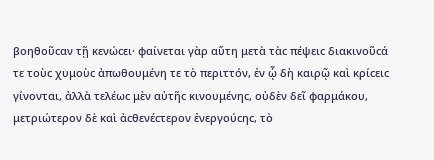βοηθοῦϲαν τῇ κενώϲει· φαίνεται γὰρ αὕτη μετὰ τὰϲ πέψειϲ διακινοῦϲά τε τοὺϲ χυμοὺϲ ἀπωθουμένη τε τὸ περιττόν, ἐν ᾧ δὴ καιρῷ καὶ κρίϲειϲ γίνονται, ἀλλὰ τελέωϲ μὲν αὐτῆϲ κινουμένηϲ, οὐδὲν δεῖ φαρμάκου, μετριώτερον δὲ καὶ ἀϲθενέϲτερον ἐνεργούϲηϲ, τὸ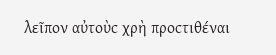λεῖπον αὐτοὺϲ χρὴ προϲτιθέναι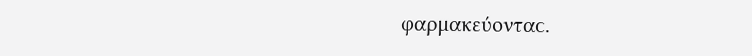φαρμακεύονταϲ.